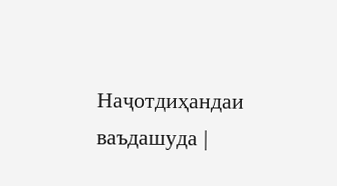Наҷотдиҳандаи ваъдашуда |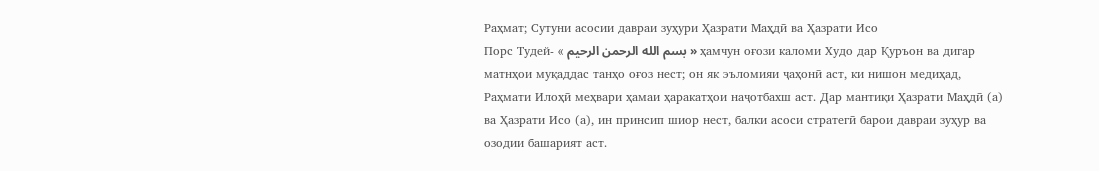Раҳмат; Сутуни асосии давраи зуҳури Ҳазрати Маҳдӣ ва Ҳазрати Исо
Порс Тудей- « بسم الله الرحمن الرحیم » ҳамчун оғози каломи Худо дар Қуръон ва дигар матнҳои муқаддас танҳо оғоз нест; он як эъломияи ҷаҳонӣ аст, ки нишон медиҳад, Раҳмати Илоҳӣ меҳвари ҳамаи ҳаракатҳои наҷотбахш аст. Дар мантиқи Ҳазрати Маҳдӣ (а) ва Ҳазрати Исо (а), ин принсип шиор нест, балки асоси стратегӣ барои давраи зуҳур ва озодии башарият аст.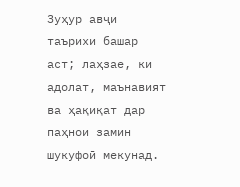Зуҳур авҷи таърихи башар аст; лаҳзае, ки адолат, маънавият ва ҳақиқат дар паҳнои замин шукуфоӣ мекунад.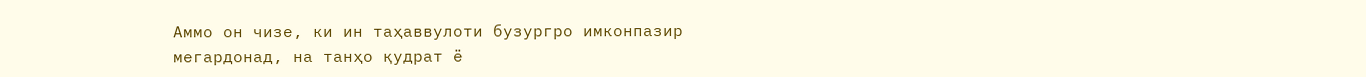Аммо он чизе, ки ин таҳаввулоти бузургро имконпазир мегардонад, на танҳо қудрат ё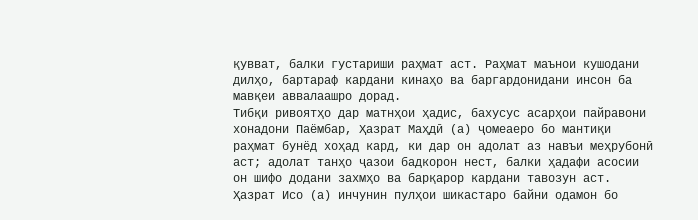қувват, балки густариши раҳмат аст. Раҳмат маънои кушодани дилҳо, бартараф кардани кинаҳо ва баргардонидани инсон ба мавқеи аввалаашро дорад.
Тибқи ривоятҳо дар матнҳои ҳадис, бахусус асарҳои пайравони хонадони Паёмбар, Ҳазрат Маҳдӣ (а) ҷомеаеро бо мантиқи раҳмат бунёд хоҳад кард, ки дар он адолат аз навъи меҳрубонӣ аст; адолат танҳо ҷазои бадкорон нест, балки ҳадафи асосии он шифо додани захмҳо ва барқарор кардани тавозун аст. Ҳазрат Исо (а) инчунин пулҳои шикастаро байни одамон бо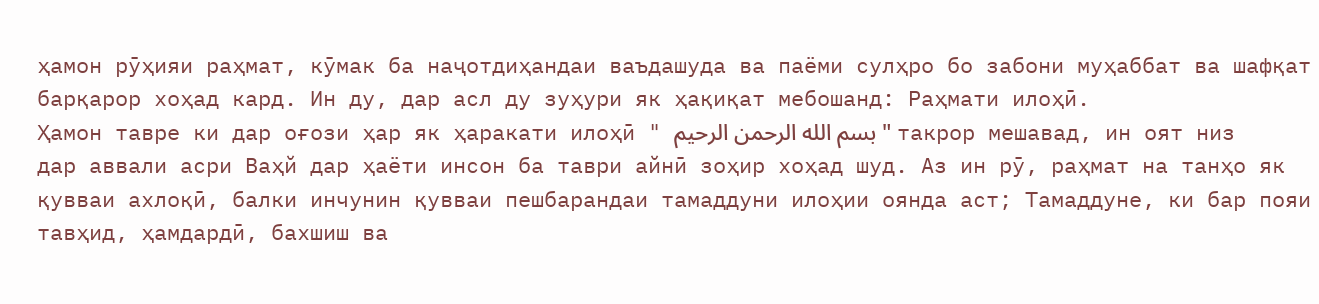ҳамон рӯҳияи раҳмат, кӯмак ба наҷотдиҳандаи ваъдашуда ва паёми сулҳро бо забони муҳаббат ва шафқат барқарор хоҳад кард. Ин ду, дар асл ду зуҳури як ҳақиқат мебошанд: Раҳмати илоҳӣ.
Ҳамон тавре ки дар оғози ҳар як ҳаракати илоҳӣ " بسم الله الرحمن الرحیم " такрор мешавад, ин оят низ дар аввали асри Ваҳй дар ҳаёти инсон ба таври айнӣ зоҳир хоҳад шуд. Аз ин рӯ, раҳмат на танҳо як қувваи ахлоқӣ, балки инчунин қувваи пешбарандаи тамаддуни илоҳии оянда аст; Тамаддуне, ки бар пояи тавҳид, ҳамдардӣ, бахшиш ва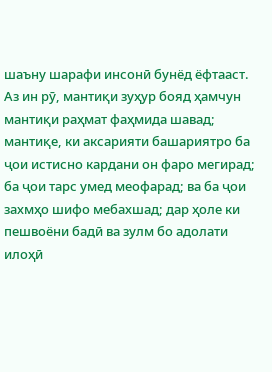шаъну шарафи инсонӣ бунёд ёфтааст.
Аз ин рӯ, мантиқи зуҳур бояд ҳамчун мантиқи раҳмат фаҳмида шавад; мантиқе, ки аксарияти башариятро ба ҷои истисно кардани он фаро мегирад; ба ҷои тарс умед меофарад; ва ба ҷои захмҳо шифо мебахшад; дар ҳоле ки пешвоёни бадӣ ва зулм бо адолати илоҳӣ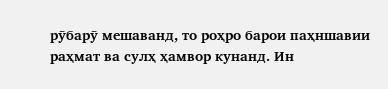рӯбарӯ мешаванд, то роҳро барои паҳншавии раҳмат ва сулҳ ҳамвор кунанд. Ин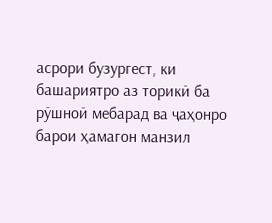асрори бузургест, ки башариятро аз торикӣ ба рӯшноӣ мебарад ва ҷаҳонро барои ҳамагон манзил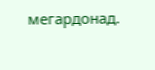мегардонад.